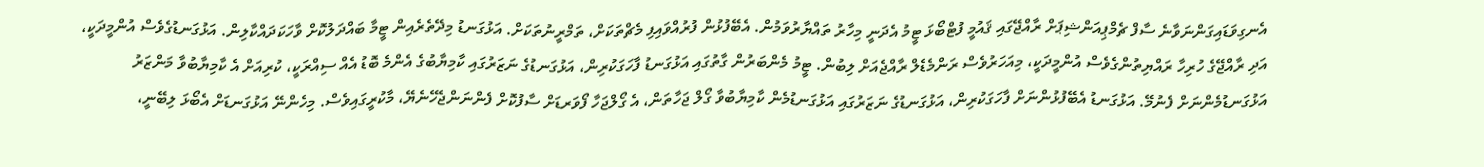އެނގިވަޑައިގަންނަވާނެ ސާފް ޗެމްޕިއަންޝިޕަށް ރާއްޖޭގައި ޤައުމީ ފުޓްބޯޅަ ޓީމު އެދަނީ މިހާރު ތައްޔާރުވަމުން. އެބޭފުޅުން ފުރުއްވައިފި މެޗްތަކަށް، ތަމްރީނުތަކަށް. އަޅުގަނޑު މިދޭތެރެއިން ޓީމާ ބައްދަލުކޮށް ވާހަކަދައްކާލިން. އަޅުގަނޑުގެވެސް އުންމީދަކީ، އަދި ރާއްޖޭގެ ހުރިހާ ރައްޔިތުންގެވެސް އުންމީދަކީ، މިއަހަރުވެސް ރަންމެޑެލް ރާއްޖެއަށް ލިބުން. ޓީމު މެންބަރުން ގާތުގައި އަޅުގަނޑު ފާހަގަކުރިން، އަޅުގަނޑުގެ ނަޒަރުގައި ކާމިޔާބުގެ އެންމެ ބޮޑު އެއް ސިއްރަކީ، ކުރިއަށް އެ ކާމިޔާބުވާ މަންޒަރު އަޅުގަނޑުމެންނަށް ފެނުމޭ. އަޅުގަނޑު އެބޭފުޅުންނަށް ފާހަގަކުރިން، އަޅުގަނޑުގެ ނަޒަރުގައި އަޅުގަނޑުމެން ކާމިޔާބުވާ ގޯލް ޖަހާތަން، އެ ގޯލްޖަހާ ފޯވަރޑަށް ސާފުކޮށް ފެންނަންޖެހޭނެޔޭ، މާކުރީގައިވެސް. މިހެންނޭ އަޅުގަނޑަށް އެބޯޅަ ލިބޭނީ،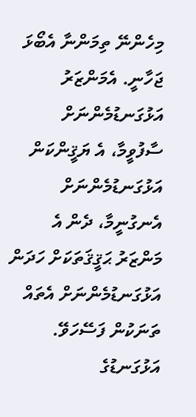މިހެންނޭ ތިމަންނާ އެބޯޅަ ޖަހާނީ. އެމަންޒަރު އަޅުގަނޑުމެންނަށް ސާފުވީމާ، އެ ޔަޤީންކަން އަޅުގަނޑުމެންނަށް އެނގުނީމާ، ދެން އެ މަންޒަރު ޙަޤީޤަތަކަށް ހަދަން އަޅުގަނޑުމެންނަށް އެތައް ތަނަކުން ފަސޭހަވޭ. އަޅުގަނޑުގެ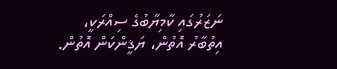ނަޒަރުގައި ކާމިޔާބުގެ ސިއްރަކީ، އިތުބާރު އޮތުން، ޔަޤީންކަން އޮތުން.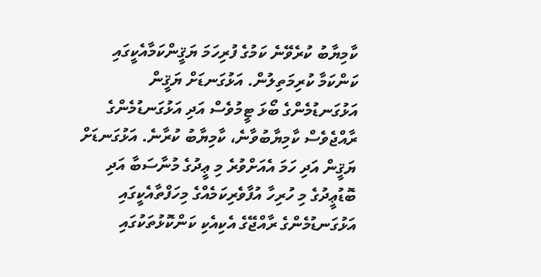ކާމިޔާބު ކުރެވޭނެ ކަމުގެ ފުރިހަމަ ޔަޤީންކަމާއެކީގައި ކަންކަމާ ކުރިމަތިލުން. އަޅުގަނޑަށް ޔަޤީން އަޅުގަނޑުމެންގެ ބޯޅަ ޓީމުވެސް އަދި އަޅުގަނޑުމެންގެ ރާއްޖެވެސް ކާމިޔާބުވާނެ، ކާމިޔާބު ކުރާނެ. އަޅުގަނޑަށް ޔަޤީން އަދި ހަމަ އެއަށްވުރެ މި ޢީދުގެ މުނާސަބާ އަދި ބޮޑުޢީދުގެ މި ހުރިހާ އުފާވެރިކަމެއްގެ މިހަފްތާއެކީގައި އަޅުގަނޑުމެންގެ ރާއްޖޭގެ އެކިއެކި ކަންކޮޅުތަކުގައި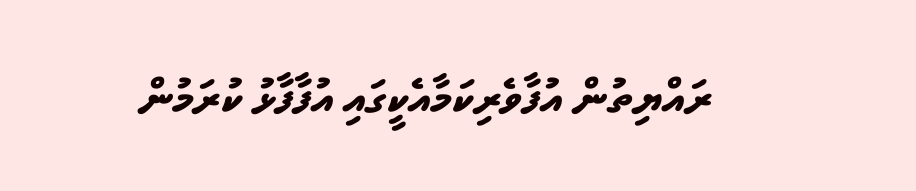ރައްޔިތުން އުފާވެރިކަމާއެކީގައި އުފާފާޅު ކުރަމުން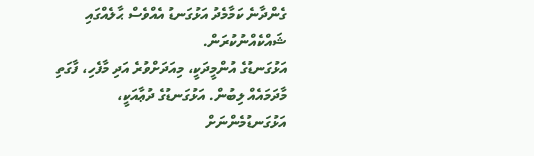ގެންދާނެ ކަމާމެދު އަޅުގަނޑު އެއްވެސް ޙާލެއްގައި ޝައްކެއްނުކުރަން.
އަޅުގަނޑުގެ އުންމީދަކީ، މިއަދަށްވުރެ އަދި މާފެހި، ފާގަތި މާދަމައެއް ލިބުން. އަޅުގަނޑުގެ ދުޢާއަކީ، އަޅުގަނޑުމެންނަށް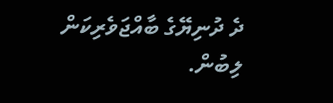ދެ ދުނިޔޭގެ ބާއްޖަވެރިކަން ލިބުން.